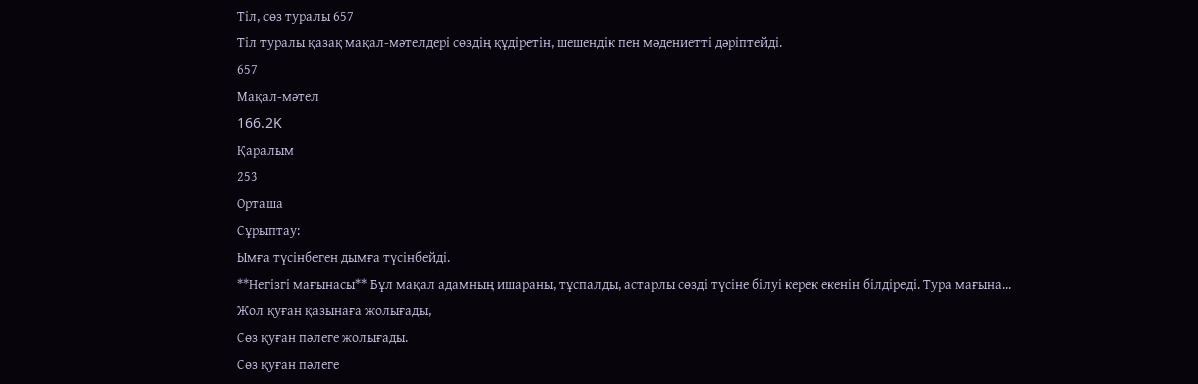Тіл, сөз туралы 657
Тіл туралы қазақ мақал-мәтелдері сөздің құдіретін, шешендік пен мәдениетті дәріптейді.
657
Мақал-мәтел
166.2K
Қаралым
253
Орташа
Сұрыптау:
Ымға түсінбеген дымға түсінбейді.
**Негізгі мағынасы** Бұл мақал адамның ишараны, тұспалды, астарлы сөзді түсіне білуі керек екенін білдіреді. Тура мағына...
Жол қуған қазынаға жолығады,
Сөз қуған пәлеге жолығады.
Сөз қуған пәлеге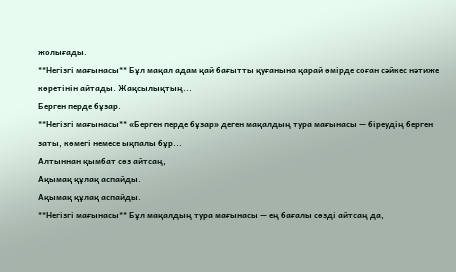жолығады.
**Негізгі мағынасы** Бұл мақал адам қай бағытты қуғанына қарай өмірде соған сәйкес нәтиже көретінін айтады. Жақсылықтың...
Берген перде бұзар.
**Негізгі мағынасы** «Берген перде бұзар» деген мақалдың тура мағынасы — біреудің берген заты, көмегі немесе ықпалы бұр...
Алтыннан қымбат сөз айтсаң,
Ақымақ құлақ аспайды.
Ақымақ құлақ аспайды.
**Негізгі мағынасы** Бұл мақалдың тура мағынасы — ең бағалы сөзді айтсаң да,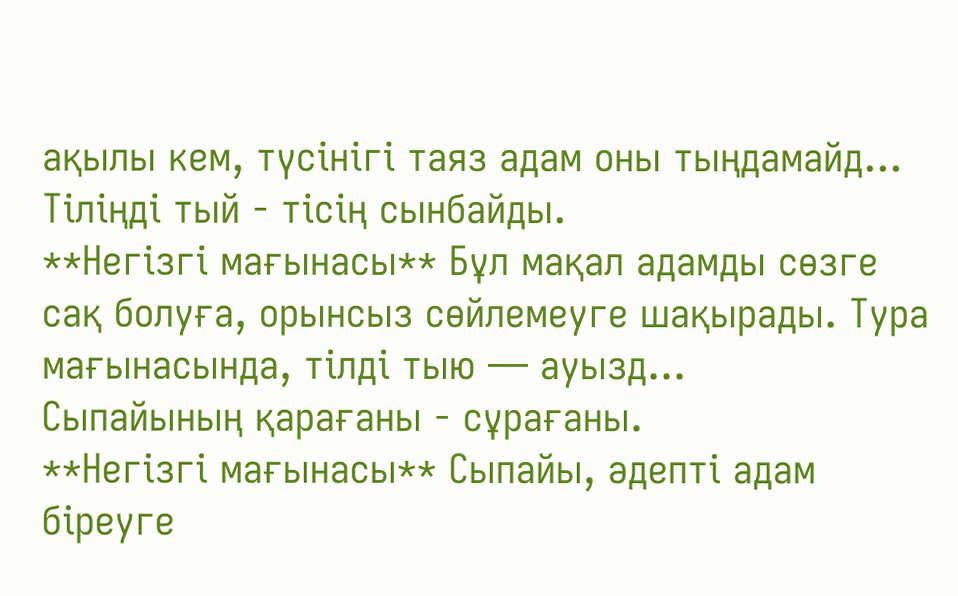ақылы кем, түсінігі таяз адам оны тыңдамайд...
Тіліңді тый - тісің сынбайды.
**Негізгі мағынасы** Бұл мақал адамды сөзге сақ болуға, орынсыз сөйлемеуге шақырады. Тура мағынасында, тілді тыю — ауызд...
Сыпайының қарағаны - сұрағаны.
**Негізгі мағынасы** Сыпайы, әдепті адам біреуге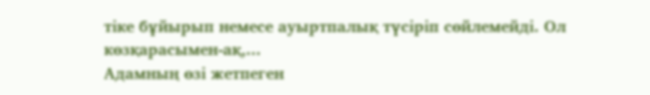тіке бұйырып немесе ауыртпалық түсіріп сөйлемейді. Ол көзқарасымен-ақ,...
Адамның өзі жетпеген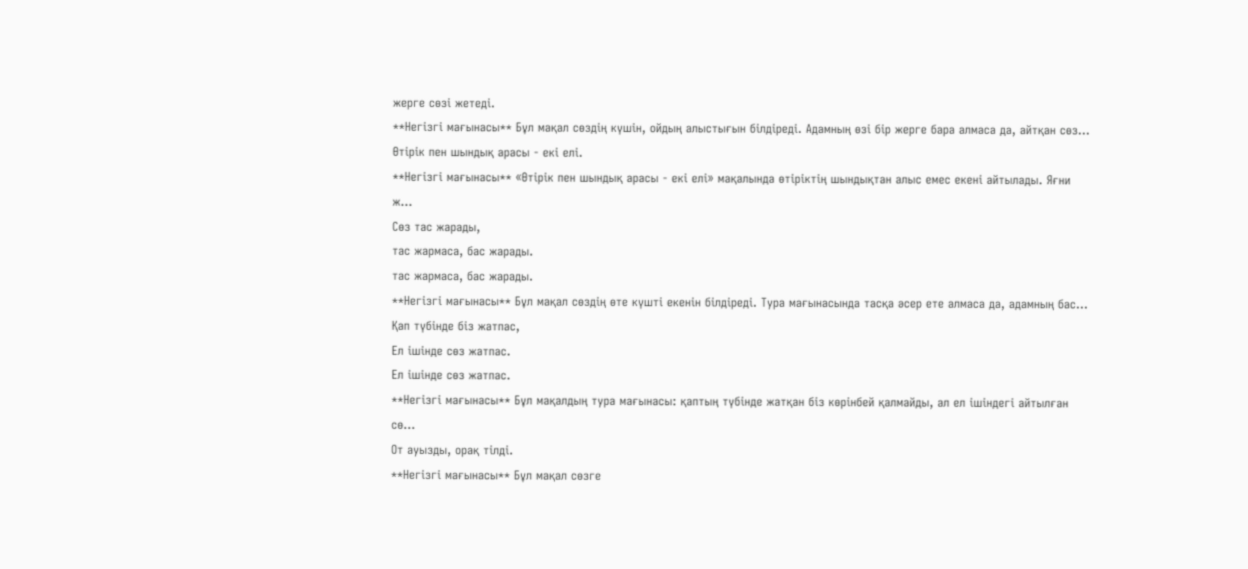жерге сөзі жетеді.
**Негізгі мағынасы** Бұл мақал сөздің күшін, ойдың алыстығын білдіреді. Адамның өзі бір жерге бара алмаса да, айтқан сөз...
Өтірік пен шындық арасы - екі елі.
**Негізгі мағынасы** «Өтірік пен шындық арасы - екі елі» мақалында өтіріктің шындықтан алыс емес екені айтылады. Яғни ж...
Сөз тас жарады,
тас жармаса, бас жарады.
тас жармаса, бас жарады.
**Негізгі мағынасы** Бұл мақал сөздің өте күшті екенін білдіреді. Тура мағынасында тасқа әсер ете алмаса да, адамның бас...
Қап түбінде біз жатпас,
Ел ішінде сөз жатпас.
Ел ішінде сөз жатпас.
**Негізгі мағынасы** Бұл мақалдың тура мағынасы: қаптың түбінде жатқан біз көрінбей қалмайды, ал ел ішіндегі айтылған сө...
От ауызды, орақ тілді.
**Негізгі мағынасы** Бұл мақал сөзге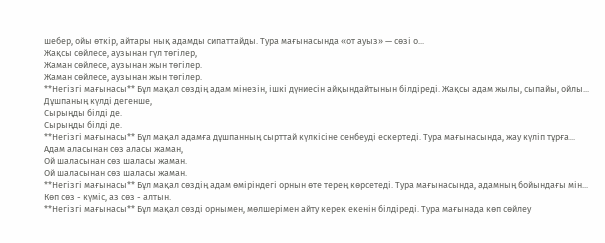шебер, ойы өткір, айтары нық адамды сипаттайды. Тура мағынасында «от ауыз» — сөзі о...
Жақсы сөйлесе, аузынан гүл төгілер,
Жаман сөйлесе, аузынан жын төгілер.
Жаман сөйлесе, аузынан жын төгілер.
**Негізгі мағынасы** Бұл мақал сөздің адам мінезін, ішкі дүниесін айқындайтынын білдіреді. Жақсы адам жылы, сыпайы, ойлы...
Дұшпаның күлді дегенше,
Сырыңды білді де.
Сырыңды білді де.
**Негізгі мағынасы** Бұл мақал адамға дұшпанның сырттай күлкісіне сенбеуді ескертеді. Тура мағынасында, жау күліп тұрға...
Адам аласынан сөз аласы жаман,
Ой шаласынан сөз шаласы жаман.
Ой шаласынан сөз шаласы жаман.
**Негізгі мағынасы** Бұл мақал сөздің адам өміріндегі орнын өте терең көрсетеді. Тура мағынасында, адамның бойындағы мін...
Көп сөз - күміс, аз сөз - алтын.
**Негізгі мағынасы** Бұл мақал сөзді орнымен, мөлшерімен айту керек екенін білдіреді. Тура мағынада көп сөйлеу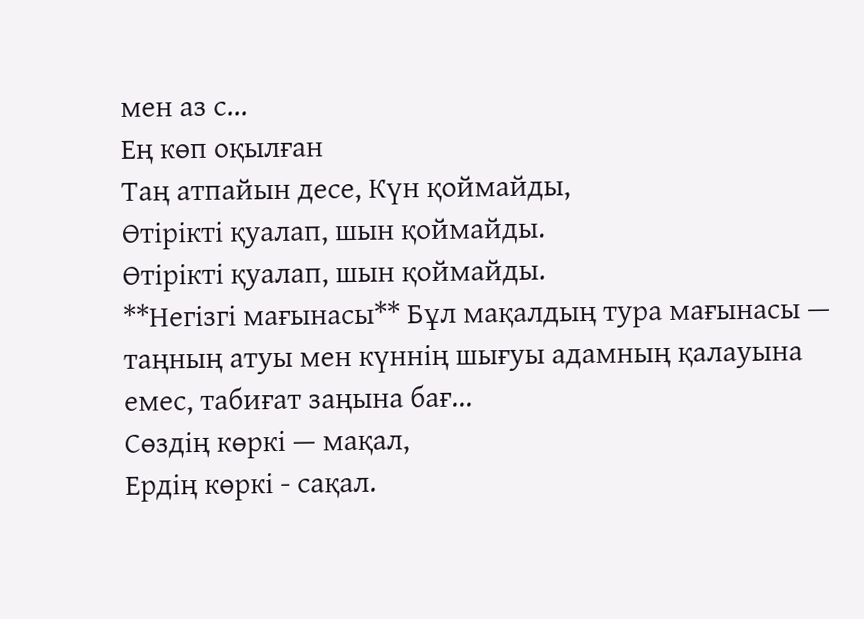мен аз с...
Ең көп оқылған
Таң атпайын десе, Күн қоймайды,
Өтірікті қуалап, шын қоймайды.
Өтірікті қуалап, шын қоймайды.
**Негізгі мағынасы** Бұл мақалдың тура мағынасы — таңның атуы мен күннің шығуы адамның қалауына емес, табиғат заңына бағ...
Сөздің көркі — мақал,
Ердің көркі - сақал.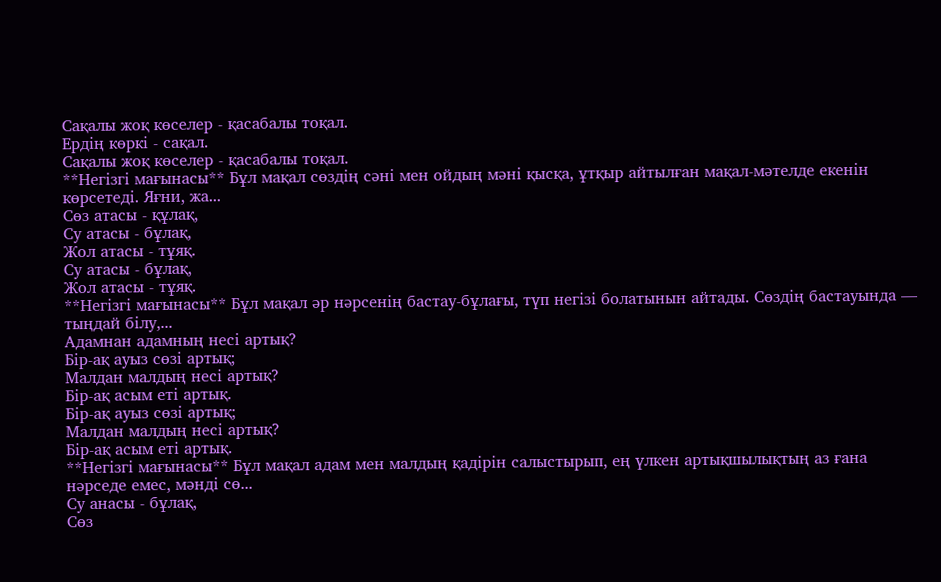Сақалы жоқ көселер - қасабалы тоқал.
Ердің көркі - сақал.
Сақалы жоқ көселер - қасабалы тоқал.
**Негізгі мағынасы** Бұл мақал сөздің сәні мен ойдың мәні қысқа, ұтқыр айтылған мақал-мәтелде екенін көрсетеді. Яғни, жа...
Сөз атасы - құлақ,
Су атасы - бұлақ,
Жол атасы - тұяқ.
Су атасы - бұлақ,
Жол атасы - тұяқ.
**Негізгі мағынасы** Бұл мақал әр нәрсенің бастау-бұлағы, түп негізі болатынын айтады. Сөздің бастауында — тыңдай білу,...
Адамнан адамның несі артық?
Бір-ақ ауыз сөзі артық;
Малдан малдың несі артық?
Бір-ақ асым еті артық.
Бір-ақ ауыз сөзі артық;
Малдан малдың несі артық?
Бір-ақ асым еті артық.
**Негізгі мағынасы** Бұл мақал адам мен малдың қадірін салыстырып, ең үлкен артықшылықтың аз ғана нәрседе емес, мәнді сө...
Су анасы - бұлақ,
Сөз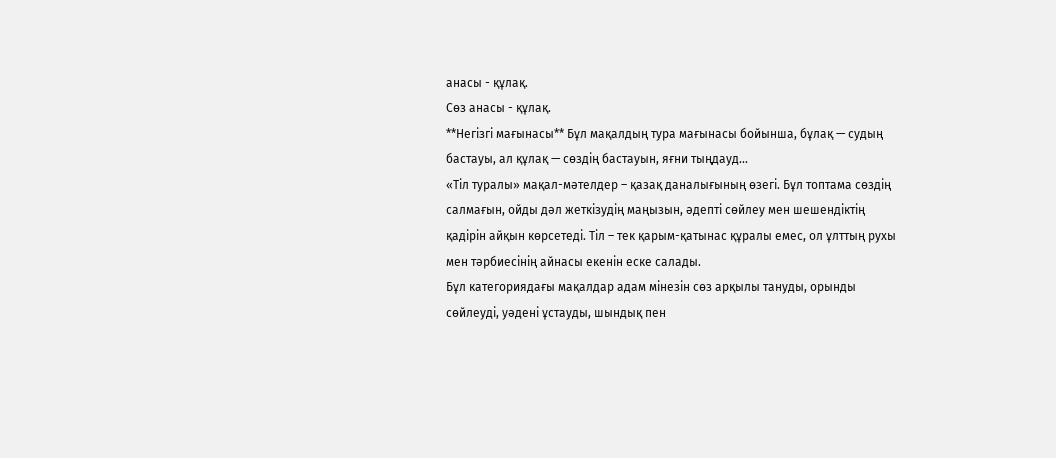анасы - құлақ.
Сөз анасы - құлақ.
**Негізгі мағынасы** Бұл мақалдың тура мағынасы бойынша, бұлақ — судың бастауы, ал құлақ — сөздің бастауын, яғни тыңдауд...
«Тіл туралы» мақал-мәтелдер – қазақ даналығының өзегі. Бұл топтама сөздің салмағын, ойды дәл жеткізудің маңызын, әдепті сөйлеу мен шешендіктің қадірін айқын көрсетеді. Тіл – тек қарым-қатынас құралы емес, ол ұлттың рухы мен тәрбиесінің айнасы екенін еске салады.
Бұл категориядағы мақалдар адам мінезін сөз арқылы тануды, орынды сөйлеуді, уәдені ұстауды, шындық пен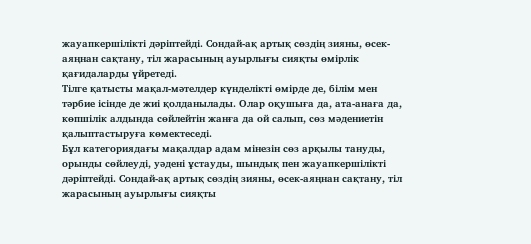жауапкершілікті дәріптейді. Сондай-ақ артық сөздің зияны, өсек-аяңнан сақтану, тіл жарасының ауырлығы сияқты өмірлік қағидаларды үйретеді.
Тілге қатысты мақал-мәтелдер күнделікті өмірде де, білім мен тәрбие ісінде де жиі қолданылады. Олар оқушыға да, ата-анаға да, көпшілік алдында сөйлейтін жанға да ой салып, сөз мәдениетін қалыптастыруға көмектеседі.
Бұл категориядағы мақалдар адам мінезін сөз арқылы тануды, орынды сөйлеуді, уәдені ұстауды, шындық пен жауапкершілікті дәріптейді. Сондай-ақ артық сөздің зияны, өсек-аяңнан сақтану, тіл жарасының ауырлығы сияқты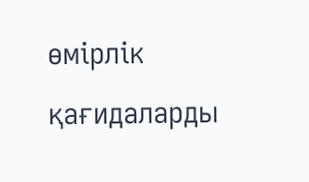өмірлік қағидаларды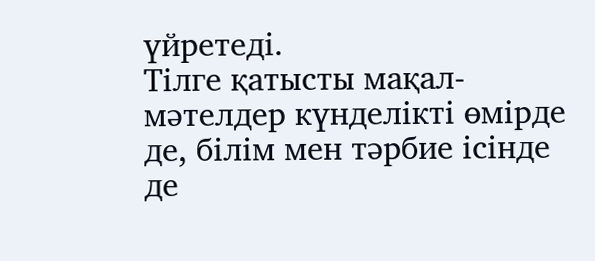үйретеді.
Тілге қатысты мақал-мәтелдер күнделікті өмірде де, білім мен тәрбие ісінде де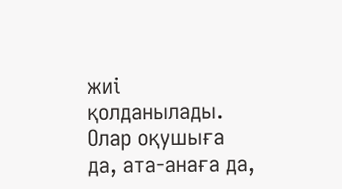жиі қолданылады. Олар оқушыға да, ата-анаға да,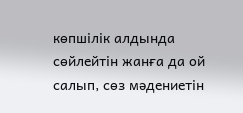көпшілік алдында сөйлейтін жанға да ой салып, сөз мәдениетін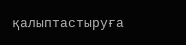қалыптастыруға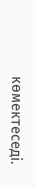көмектеседі.